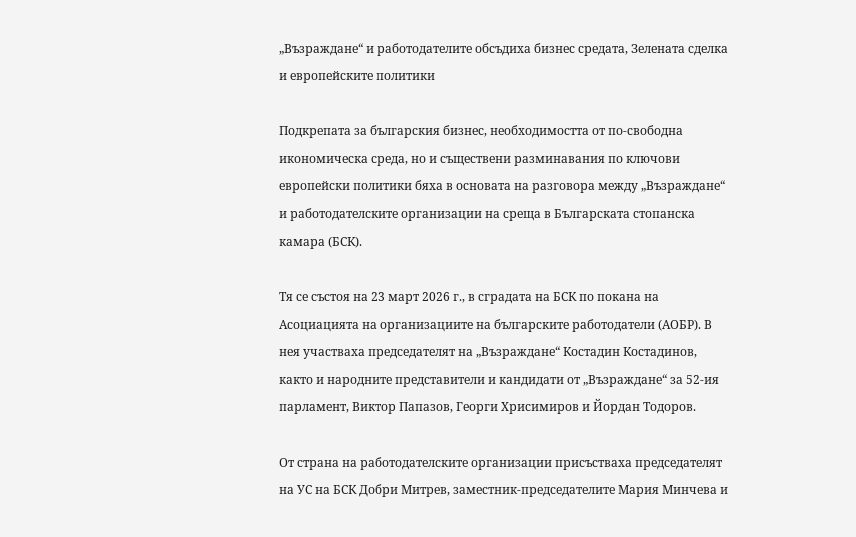„Възраждане“ и работодателите обсъдиха бизнес средата, Зелената сделка и европейските политики

Подкрепата за българския бизнес, необходимостта от по-свободна икономическа среда, но и съществени разминавания по ключови европейски политики бяха в основата на разговора между „Възраждане“ и работодателските организации на среща в Българската стопанска камара (БСК).

Тя се състоя на 23 март 2026 г., в сградата на БСК по покана на Асоциацията на организациите на българските работодатели (АОБР). В нея участваха председателят на „Възраждане“ Костадин Костадинов, както и народните представители и кандидати от „Възраждане“ за 52-ия парламент, Виктор Папазов, Георги Хрисимиров и Йордан Тодоров.

От страна на работодателските организации присъстваха председателят на УС на БСК Добри Митрев, заместник-председателите Мария Минчева и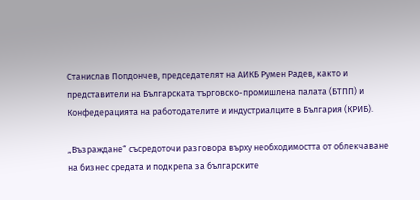Станислав Попдончев, председателят на АИКБ Румен Радев, както и представители на Българската търговско-промишлена палата (БТПП) и Конфедерацията на работодателите и индустриалците в България (КРИБ).

„Възраждане“ съсредоточи разговора върху необходимостта от облекчаване на бизнес средата и подкрепа за българските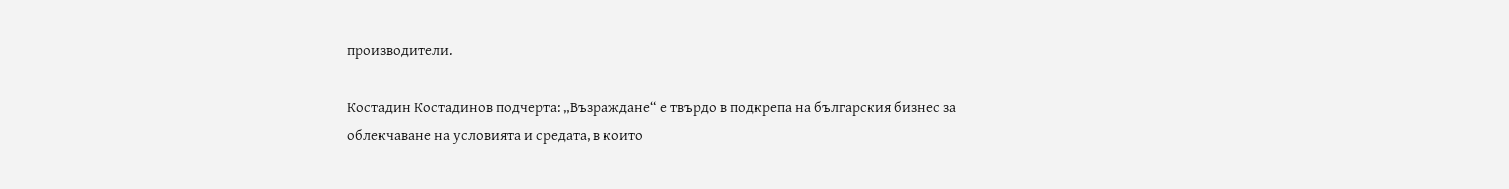производители.

Костадин Костадинов подчерта: „Възраждане“ е твърдо в подкрепа на българския бизнес за облекчаване на условията и средата, в които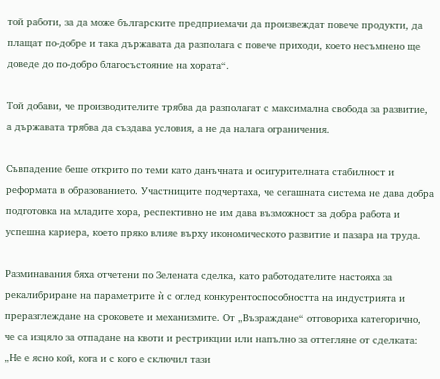той работи, за да може българските предприемачи да произвеждат повече продукти, да плащат по-добре и така държавата да разполага с повече приходи, което несъмнено ще доведе до по-добро благосъстояние на хората“.

Той добави, че производителите трябва да разполагат с максимална свобода за развитие, а държавата трябва да създава условия, а не да налага ограничения.

Съвпадение беше открито по теми като данъчната и осигурителната стабилност и реформата в образованието. Участниците подчертаха, че сегашната система не дава добра подготовка на младите хора, респективно не им дава възможност за добра работа и успешна кариера, което пряко влияе върху икономическото развитие и пазара на труда.

Разминавания бяха отчетени по Зелената сделка, като работодателите настояха за рекалибриране на параметрите ѝ с оглед конкурентоспособността на индустрията и преразглеждане на сроковете и механизмите. От „Възраждане“ отговориха категорично, че са изцяло за отпадане на квоти и рестрикции или напълно за оттегляне от сделката: „Не е ясно кой, кога и с кого е сключил тази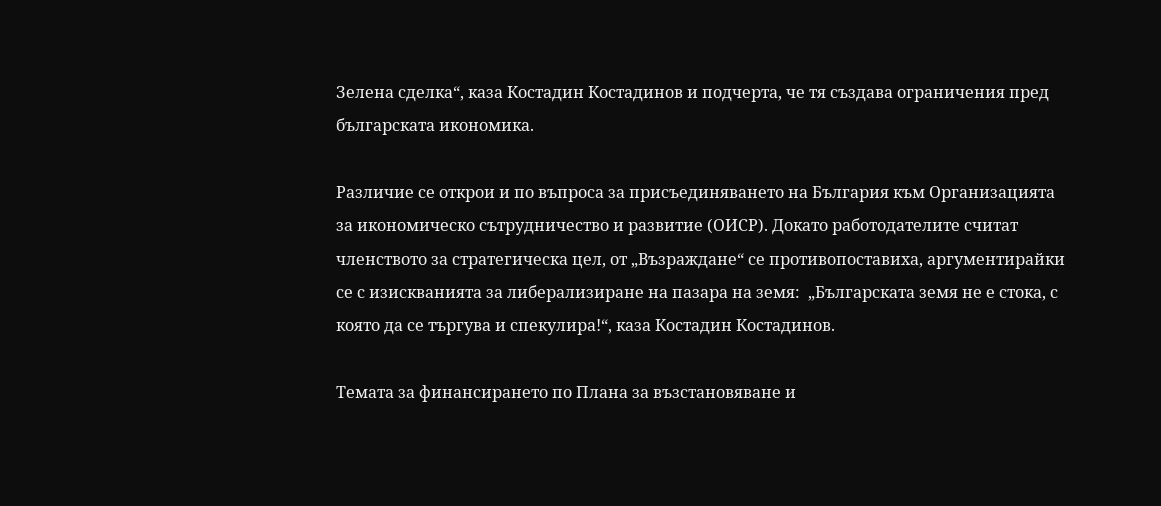Зелена сделка“, каза Костадин Костадинов и подчерта, че тя създава ограничения пред българската икономика.

Различие се открои и по въпроса за присъединяването на България към Организацията за икономическо сътрудничество и развитие (ОИСР). Докато работодателите считат членството за стратегическа цел, от „Възраждане“ се противопоставиха, аргументирайки се с изискванията за либерализиране на пазара на земя:  „Българската земя не е стока, с която да се търгува и спекулира!“, каза Костадин Костадинов.

Темата за финансирането по Плана за възстановяване и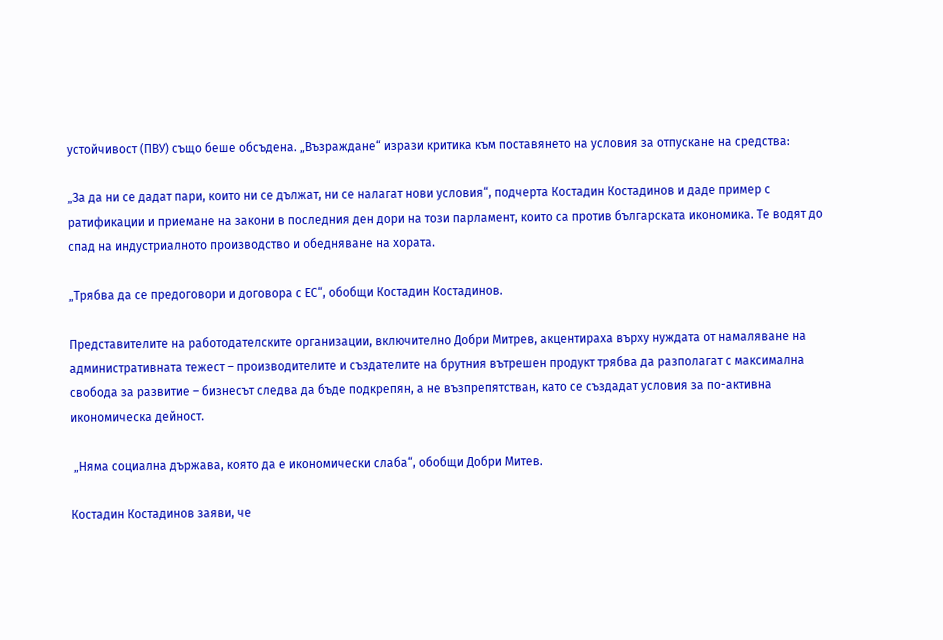устойчивост (ПВУ) също беше обсъдена. „Възраждане“ изрази критика към поставянето на условия за отпускане на средства:

„За да ни се дадат пари, които ни се дължат, ни се налагат нови условия“, подчерта Костадин Костадинов и даде пример с ратификации и приемане на закони в последния ден дори на този парламент, които са против българската икономика. Те водят до спад на индустриалното производство и обедняване на хората.

„Трябва да се предоговори и договора с ЕС“, обобщи Костадин Костадинов.

Представителите на работодателските организации, включително Добри Митрев, акцентираха върху нуждата от намаляване на административната тежест – производителите и създателите на брутния вътрешен продукт трябва да разполагат с максимална свобода за развитие – бизнесът следва да бъде подкрепян, а не възпрепятстван, като се създадат условия за по-активна икономическа дейност.

 „Няма социална държава, която да е икономически слаба“, обобщи Добри Митев.

Костадин Костадинов заяви, че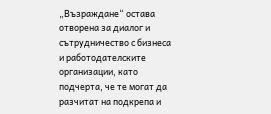„Възраждане“ остава отворена за диалог и сътрудничество с бизнеса и работодателските организации, като подчерта, че те могат да разчитат на подкрепа и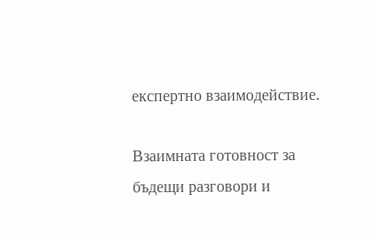експертно взаимодействие.

Взаимната готовност за бъдещи разговори и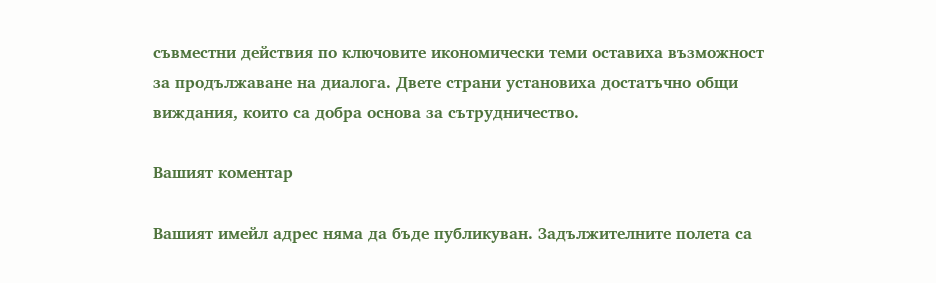съвместни действия по ключовите икономически теми оставиха възможност за продължаване на диалога. Двете страни установиха достатъчно общи виждания, които са добра основа за сътрудничество.

Вашият коментар

Вашият имейл адрес няма да бъде публикуван. Задължителните полета са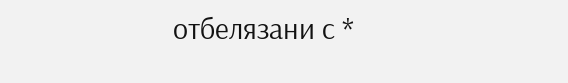отбелязани с *